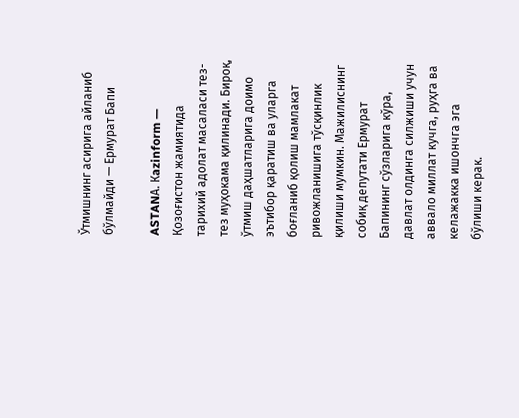Ўтмишнинг асирига айланиб бўлмайди — Ермурат Бапи

ASTANА. Кazinform — Қозоғистон жамиятида тарихий адолат масаласи тез-тез муҳокама қилинади. Бироқ, ўтмиш даҳшатларига доимо эътибор қаратиш ва уларга боғланиб қолиш мамлакат ривожланишига тўсқинлик қилиши мумкин. Мажилиснинг собиқ депутати Ермурат Бапининг сўзларига кўра, давлат олдинга силжиши учун аввало миллат кучга, руҳга ва келажакка ишончга эга бўлиши керак.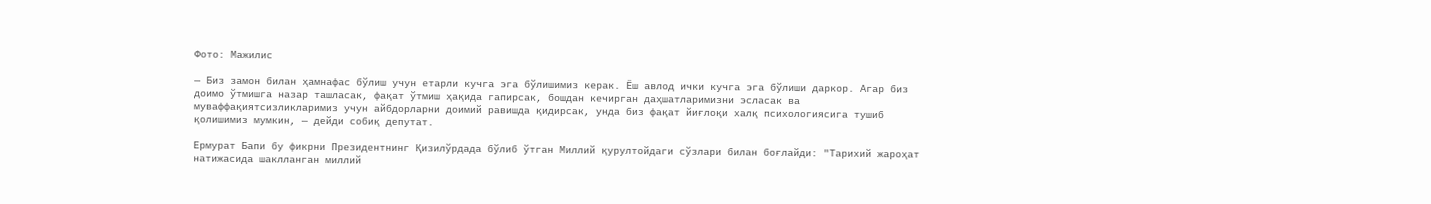Фото: Мажилис

— Биз замон билан ҳамнафас бўлиш учун етарли кучга эга бўлишимиз керак. Ёш авлод ички кучга эга бўлиши даркор. Агар биз доимо ўтмишга назар ташласак, фақат ўтмиш ҳақида гапирсак, бошдан кечирган даҳшатларимизни эсласак ва муваффақиятсизликларимиз учун айбдорларни доимий равишда қидирсак, унда биз фақат йиғлоқи халқ психологиясига тушиб қолишимиз мумкин, — дейди собиқ депутат.

Ермурат Бапи бу фикрни Президентнинг Қизилўрдада бўлиб ўтган Миллий қурултойдаги сўзлари билан боғлайди: "Тарихий жароҳат натижасида шаклланган миллий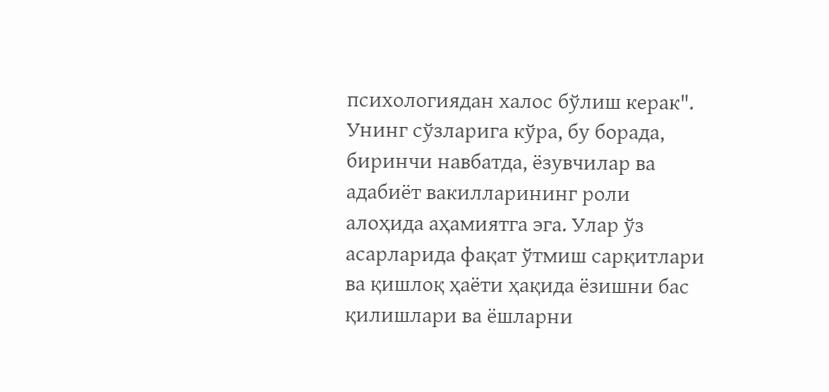психологиядан халос бўлиш керак". Унинг сўзларига кўра, бу борада, биринчи навбатда, ёзувчилар ва адабиёт вакилларининг роли алоҳида аҳамиятга эга. Улар ўз асарларида фақат ўтмиш сарқитлари ва қишлоқ ҳаёти ҳақида ёзишни бас қилишлари ва ёшларни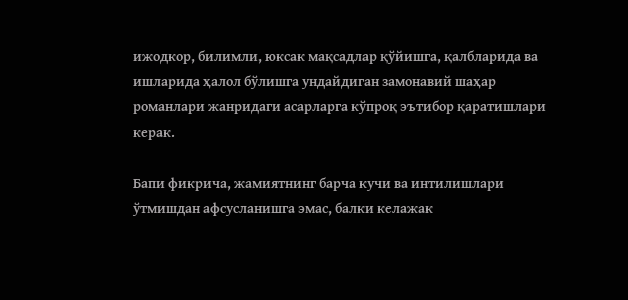ижодкор, билимли, юксак мақсадлар қўйишга, қалбларида ва ишларида ҳалол бўлишга ундайдиган замонавий шаҳар романлари жанридаги асарларга кўпроқ эътибор қаратишлари керак.

Бапи фикрича, жамиятнинг барча кучи ва интилишлари ўтмишдан афсусланишга эмас, балки келажак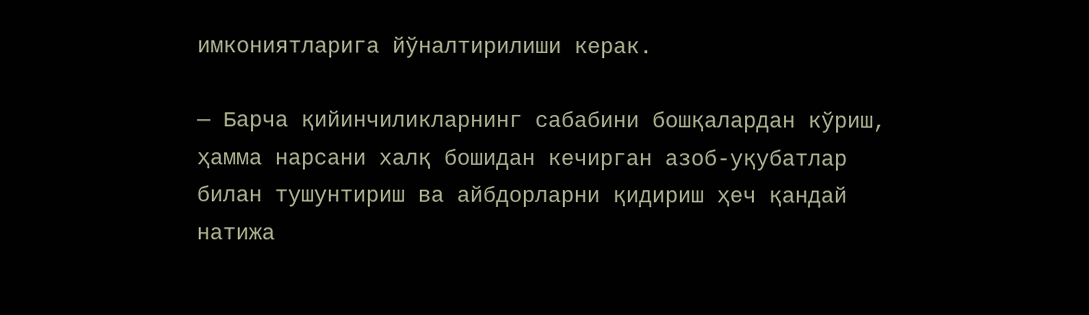имкониятларига йўналтирилиши керак.

— Барча қийинчиликларнинг сабабини бошқалардан кўриш, ҳамма нарсани халқ бошидан кечирган азоб-уқубатлар билан тушунтириш ва айбдорларни қидириш ҳеч қандай натижа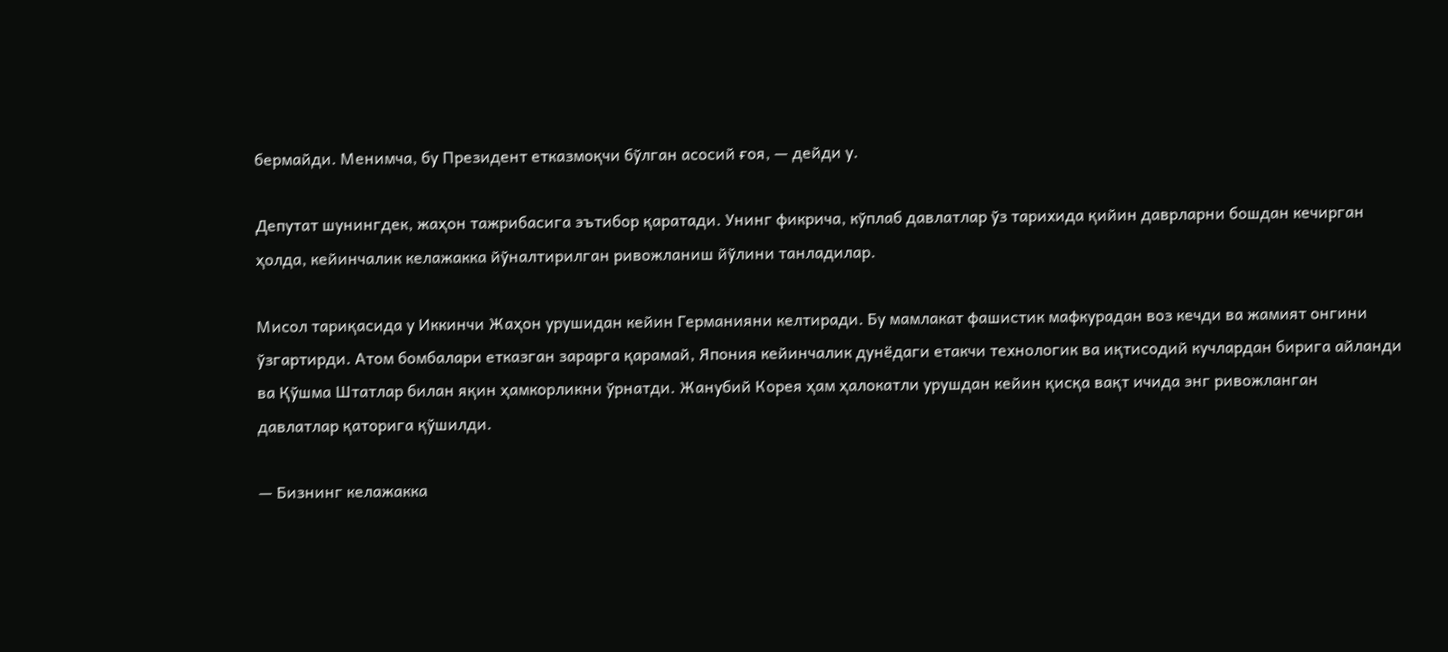бермайди. Менимча, бу Президент етказмоқчи бўлган асосий ғоя, — дейди у.

Депутат шунингдек, жаҳон тажрибасига эътибор қаратади. Унинг фикрича, кўплаб давлатлар ўз тарихида қийин даврларни бошдан кечирган ҳолда, кейинчалик келажакка йўналтирилган ривожланиш йўлини танладилар.

Мисол тариқасида у Иккинчи Жаҳон урушидан кейин Германияни келтиради. Бу мамлакат фашистик мафкурадан воз кечди ва жамият онгини ўзгартирди. Атом бомбалари етказган зарарга қарамай, Япония кейинчалик дунёдаги етакчи технологик ва иқтисодий кучлардан бирига айланди ва Қўшма Штатлар билан яқин ҳамкорликни ўрнатди. Жанубий Корея ҳам ҳалокатли урушдан кейин қисқа вақт ичида энг ривожланган давлатлар қаторига қўшилди.

— Бизнинг келажакка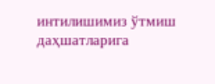интилишимиз ўтмиш даҳшатларига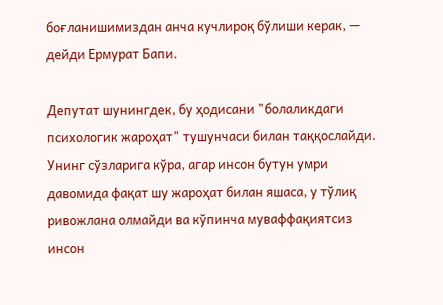боғланишимиздан анча кучлироқ бўлиши керак, — дейди Ермурат Бапи.

Депутат шунингдек, бу ҳодисани "болаликдаги психологик жароҳат" тушунчаси билан таққослайди. Унинг сўзларига кўра, агар инсон бутун умри давомида фақат шу жароҳат билан яшаса, у тўлиқ ривожлана олмайди ва кўпинча муваффақиятсиз инсон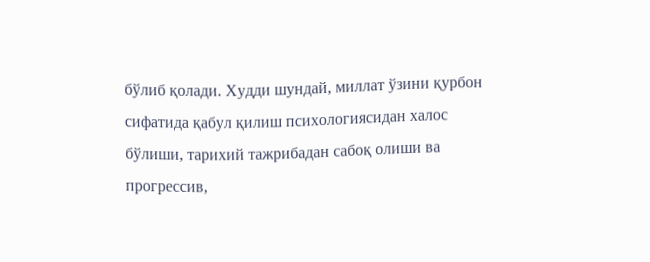бўлиб қолади. Худди шундай, миллат ўзини қурбон сифатида қабул қилиш психологиясидан халос бўлиши, тарихий тажрибадан сабоқ олиши ва прогрессив,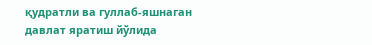қудратли ва гуллаб-яшнаган давлат яратиш йўлида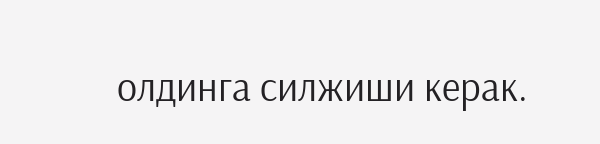олдинга силжиши керак.